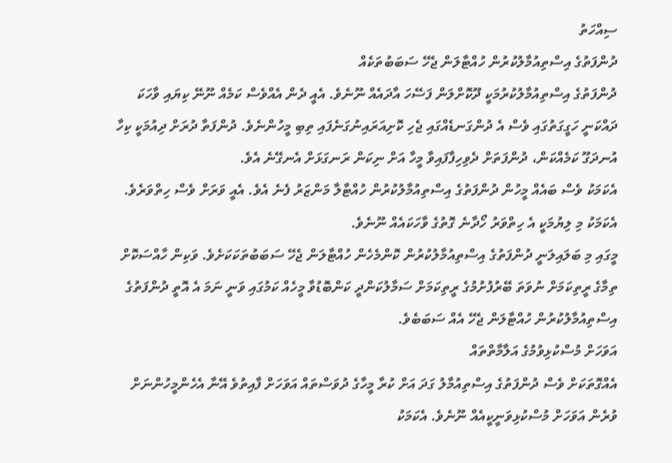ސިއްހަތު
ދުންފަތުގެ އިސްތިއުމާލުކުރުން ހުއްޓާލަން ޖެހޭ ސަބަބުތަކެއް
ދުންފަތުގެ އިސްތިއުމާލުކުރުމަކީ ދޫކޮށްލަން ފަސޭހަ އާދައެއް ނޫނެވެ. އެއީ ދެން އެއްވެސް ކަމެއް ނޫނޭ ކިޔައި ވާހަކަ ދައްކަނީ ހަގީގަތުގައި ވެސް އެ ދުންގަނޑެއްގައި ޖެހި ކޮށިއަރައިނުގަނެފައި ތިބި މީހުންނެވެ. ދުންފަތާ ދުރަށް ދިއުމަކީ ކިހާ އުނދަގޫ ކަމެއްކަން، ދުންފަތަށް ދެވިހިފާފައިވާ މީހާ އަށް ނިކަން ރަނގަޅަށް އެނގޭނެ އެވެ.
އެކަމަކު ވެސް ބައެއް މީހުން ދުންފަތުގެ އިސްތިއުމާލުކުރުން ހުއްޓާލާ މަންޒަރު ފެނެ އެވެ. އެއީ ވަރަށް ވެސް ހިތްވަރެވެ. އެކަމަކު މި ލިޔުމަކީ އެ ހިތްވަރު ހޯދާނެ ގޮތުގެ ވާހަކައެއް ނޫނެވެ.
މީގައި މި ބަލައިލަނީ ދުންފަތުގެ އިސްތިއުމާލުކުރުން ކޮންމެހެން ހުއްޓާލަން ޖެހޭ ސަބަބުތަކަކަށެވެ. ވަކިން ހާއްސަކޮށް ތިމާގެ ރީތިކަމަށް ނުވަތަ ބޭރުފުށުމުގެ ރީތިކަމަށް ސަމާލުކަންދީ ކަންބޮޑުވާ މީހެއް ކަމުގައި ވަނީ ނަމަ އެ އޮތީ ދުންފަތުގެ އިސްތިއުމާލުކުރުން ހުއްޓާލަން ޖެހޭ އެއް ސަބަބެވެ.
އަވަހަށް މުސްކުޅިވުމުގެ އަލާމާތްތައް
އެއްގޮތަކަށް ވެސް ދުންފަތުގެ އިސްތިއުމާލު ގަދަ އަށް ކުރާ މީހާގެ ދުވަސްތައް އަވަހަށް ފާއިތުވެ އޭނާ އެހެންމީހުންނަށް ވުރެން އަވަހަށް މުސްކުޅިވަނީކީއެއް ނޫނެވެ. އެކަމަކު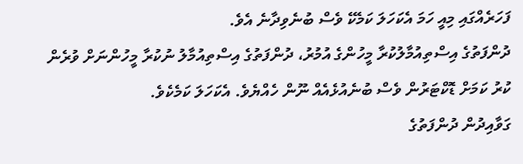ފަހަރެއްގައި މިއީ ހަމަ އެކަހަލަ ކަމެކޭ ވެސް ބުނެވިދާނެ އެވެ.
ދުންފަތުގެ އިސްތިއުމާލުކުރާ މީހުންގެ އުމުރު، ދުންފަތުގެ އިސްތިއުމާލު ނުކުރާ މީހުންނަށް ވުރެން ކުރު ކަމަށް ޑޮކްޓަރުން ވެސް ބުނެއުޅެއެއް ނޫން ހެއްޔެވެ. އެކަހަލަ ކަމެކެވެ.
ގަވާއިދުން ދުންފަތުގެ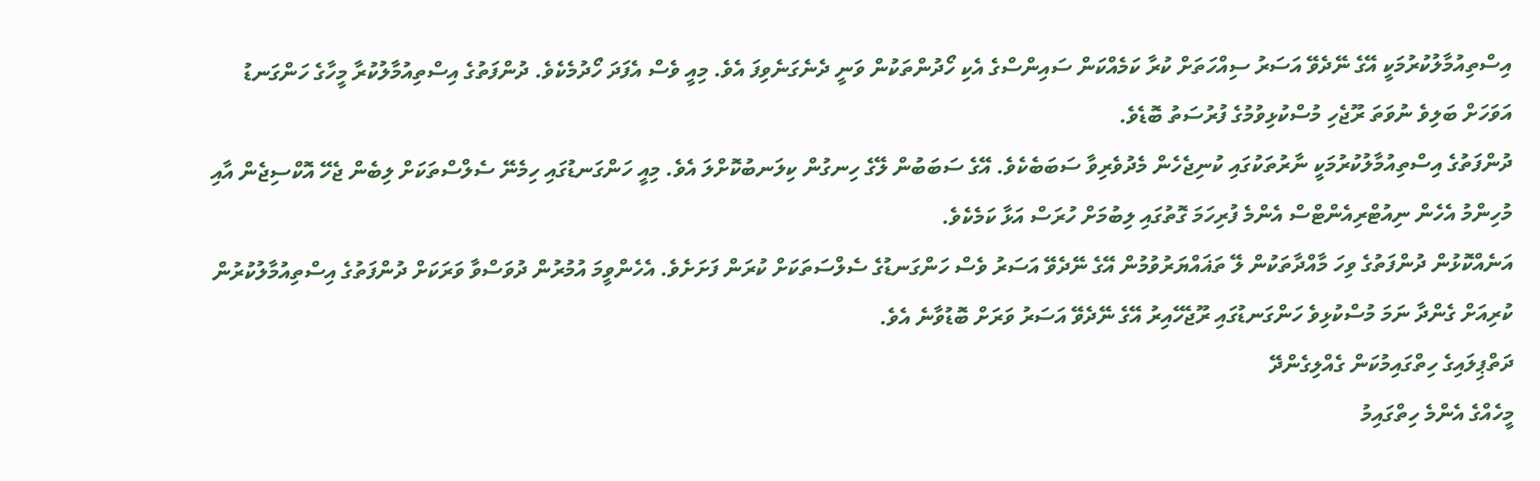އިސްތިއުމާލުކުރުމަކީ އޭގެ ނޭދެވޭ އަސަރު ސިއްހަތަށް ކުރާ ކަމެއްކަން ސައިންސްގެ އެކި ހޯދުންތަކުން ވަނީ ދެނެގަނެވިފަ އެވެ. މިއީ ވެސް އެފަދަ ހޯދުމެކެވެ. ދުންފަތުގެ އިސްތިއުމާލުކުރާ މީހާގެ ހަންގަނޑު އަވަހަށް ބަލިވެ ނުވަތަ ރޫޖެހި މުސްކުޅިވުމުގެ ފުރުސަތު ބޮޑެވެ.
ދުންފަތުގެ އިސްތިއުމާލުކުރުމަކީ ނާރުތަކުގައި ކުނިޖެހެން މެދުވެރިވާ ސަބަބެކެވެ. އޭގެ ސަބަބުން ލޭގެ ހިނގުން ކިލަނބުކޮށްލަ އެވެ. މިއީ ހަންގަނޑުގައި ހިމެނޭ ސެލްސްތަކަށް ލިބެން ޖެހޭ އޮކްސިޖެން އާއި މުހިންމު އެހެން ނިއުޓްރިއެންޓްސް އެންމެ ފުރިހަމަ ގޮތުގައި ލިބުމަށް ހުރަސް އަޅާ ކަމެކެވެ.
އަނެއްކޮޅުން ދުންފަތުގެ ވިހަ މާއްދާތަކުން ލޭ ތަޣައްޔަރުވުމުން އޭގެ ނޭދެވޭ އަސަރު ވެސް ހަންގަނޑުގެ ސެލްސަތަކަށް ކުރަން ފަށަށެވެ. އެހެންވީމަ އުމުރުން ދުވަސްވާ ވަރަކަށް ދުންފަތުގެ އިސްތިއުމާލުކުރުން ކުރިއަށް ގެންދާ ނަމަ މުސްކުޅިވެ ހަންގަނޑުގައި ރޫޖެހޭއިރު އޭގެ ނޭދެވޭ އަސަރު ވަރަށް ބޮޑުވާނެ އެވެ.
ދަތްޕިލައިގެ ހިތްގައިމުކަން ގެއްލިގެންދޭ
މީހެއްގެ އެންމެ ހިތްގައިމު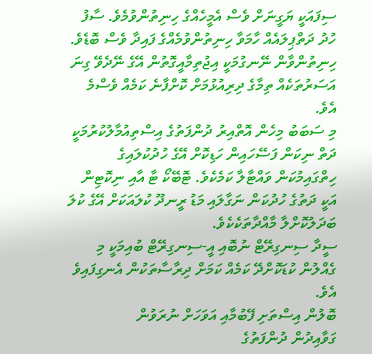ސިފައަކީ ޔަގީނަށް ވެސް އެމީހެއްގެ ހިނިތުންވުމެވެ. ސާފު ހުދު ދަތްޕިލައެއް ހާމަވާ ހިނިތުންވުމެއްގެ ފައިދާ ވެސް ބޮޑެވެ. ހިނިތުންވާން ނޭނގުމަކީ އިޖުތިމާއީގޮތުން އޭގެ ނޭދެވޭ ގިނަ އަސަރުތަކެއް ތިމާގެ ދިރިއުޅުމަށް ކޮށްފާނެ ކަމެއް ވެސްމެ އެވެ.
މި ސަބަބު މިހެން އޮތްއިރު ދުންފަތުގެ އިސްތިއުމާލުކުރުމަކީ ދަތް ނިކަން ފަސޭހައިން ހަޑިކޮށް އޭގެ ހުދުކުލައިގެ ހިތްގައިމުކަން ވައްޓާލާ ކަމެކެވެ. ޓޮބޭކޯ ޓާ އާއި ނިކޮޓިން އަކީ ދަތުގެ ހުދުކަން ނަގާލައި މަޑު ރީނދޫ ކުލައަކަށް އޭގެ ކުލަ ބަދަލުކޮށްލާ މާއްދާތަކެކެވެ.
ސީދާ ސިނގިރޭޓް ނުބޮއި އީ-ސިނގިރޭޓް ބުއިމަކީ މި ގެއްލުން ކުޑަކޮށްދޭ ކަމެއް ކަމަށް ދިރާސާތަކުން އެނގިފައިވެ އެވެ.
ބޮލުން އިސްތަށި ފޭބުމާއި އަވަހަށް ނުރަވުން
ގަވާއިދުން ދުންފަތުގެ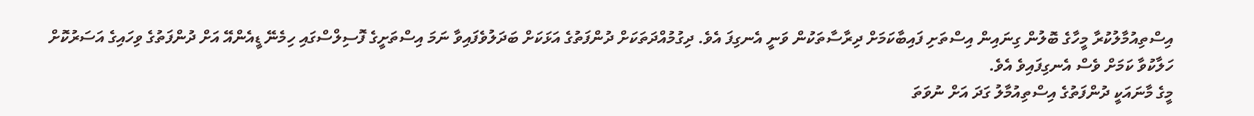އިސްތިއުމާލުކުރާ މީހާގެ ބޮލުން ގިނައިން އިސްތަށި ފައިބާކަމަށް ދިރާސާތަކުން ވަނީ އެނގިފަ އެވެ. ދިގުމުއްދަތަކަށް ދުންފަތުގެ އަޅަކަށް ބަދަލުވެފައިވާ ނަމަ އިސްތަށީގެ ފޮސިލްސްގައި ހިމެނޭ ޑީއެންއޭ އަށް ދުންފަތުގެ ވިހައިގެ އަސަރުކޮށް ހަލާކުވާ ކަމަށް ވެސް އެނގިފައިވެ އެވެ.
މީގެ މާނައަކީ ދުންފަތުގެ އިސްތިއުމާލު ގަދަ އަށް ނުވަތަ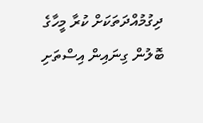ދިގުމުއްދަތަކަށް ކުރާ މީހާގެ ބޮލުން ގިނައިން އިސްތަށި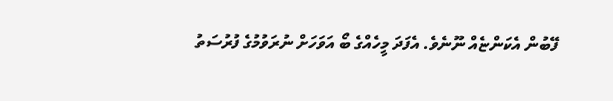ފޭބުން އެކަންޏެއް ނޫނެވެ. އެފަދަ މީހެއްގެ ބޯ އަވަހަށް ނުރަވުމުގެ ފުރުސަތު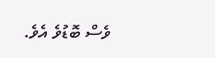ވެސް ބޮޑުވެ އެވެ.